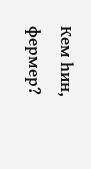Кем һин, фермер?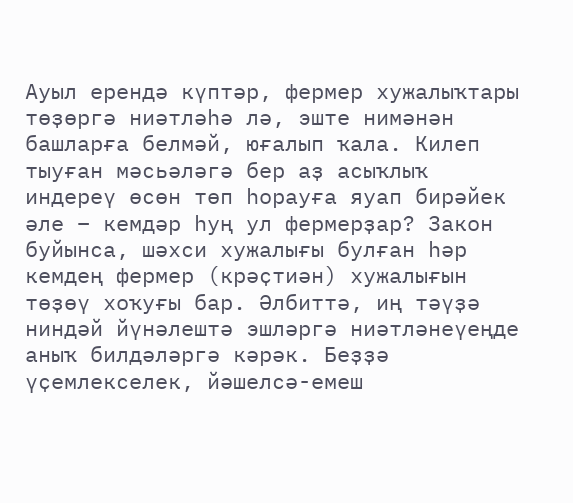Ауыл ерендә күптәр, фермер хужалыҡтары төҙөргә ниәтләһә лә, эште нимәнән башларға белмәй, юғалып ҡала. Килеп тыуған мәсьәләгә бер аҙ асыҡлыҡ индереү өсөн төп һорауға яуап бирәйек әле – кемдәр һуң ул фермерҙар? Закон буйынса, шәхси хужалығы булған һәр кемдең фермер (крәҫтиән) хужалығын төҙөү хоҡуғы бар. Әлбиттә, иң тәүҙә ниндәй йүнәлештә эшләргә ниәтләнеүеңде аныҡ билдәләргә кәрәк. Беҙҙә үҫемлекселек, йәшелсә-емеш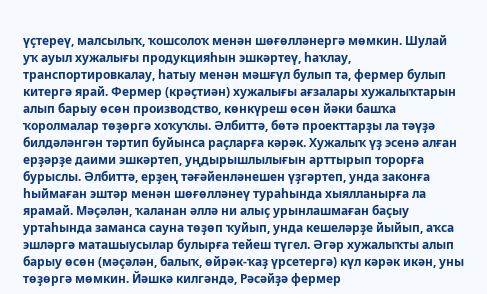үҫтереү, малсылыҡ, ҡошсолоҡ менән шөғөлләнергә мөмкин. Шулай уҡ ауыл хужалығы продукцияһын эшкәртеү, һаҡлау, транспортировкалау, һатыу менән мәшғүл булып та, фермер булып китергә ярай. Фермер (крәҫтиән) хужалығы ағзалары хужалыҡтарын алып барыу өсөн производство, көнкүреш өсөн йәки башҡа ҡоролмалар төҙөргә хоҡуҡлы. Әлбиттә, бөтә проекттарҙы ла тәүҙә билдәләнгән тәртип буйынса раҫларға кәрәк. Хужалыҡ үҙ эсенә алған ерҙәрҙе даими эшкәртеп, уңдырышлылығын арттырып торорға бурыслы. Әлбиттә, ерҙең тәғәйенләнешен үҙгәртеп, унда законға һыймаған эштәр менән шөғөлләнеү тураһында хыялланырға ла ярамай. Мәҫәлән, ҡаланан әллә ни алыҫ урынлашмаған баҫыу уртаһында заманса сауна төҙөп ҡуйып, унда кешеләрҙе йыйып, аҡса эшләргә маташыусылар булырға тейеш түгел. Әгәр хужалыҡты алып барыу өсөн (мәҫәлән, балыҡ, өйрәк-ҡаҙ үрсетергә) күл кәрәк икән, уны төҙөргә мөмкин. Йәшкә килгәндә, Рәсәйҙә фермер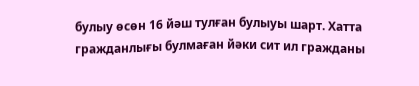булыу өсөн 16 йәш тулған булыуы шарт. Хатта гражданлығы булмаған йәки сит ил гражданы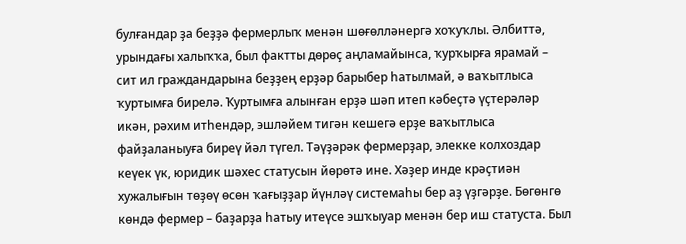булғандар ҙа беҙҙә фермерлыҡ менән шөғөлләнергә хоҡуҡлы. Әлбиттә, урындағы халыҡҡа, был фактты дөрөҫ аңламайынса, ҡурҡырға ярамай – сит ил граждандарына беҙҙең ерҙәр барыбер һатылмай, ә ваҡытлыса ҡуртымға бирелә. Ҡуртымға алынған ерҙә шәп итеп кәбеҫтә үҫтерәләр икән, рәхим итһендәр, эшләйем тигән кешегә ерҙе ваҡытлыса файҙаланыуға биреү йәл түгел. Тәүҙәрәк фермерҙар, элекке колхоздар кеүек үк, юридик шәхес статусын йөрөтә ине. Хәҙер инде крәҫтиән хужалығын төҙөү өсөн ҡағыҙҙар йүнләү системаһы бер аҙ үҙгәрҙе. Бөгөнгө көндә фермер – баҙарҙа һатыу итеүсе эшҡыуар менән бер иш статуста. Был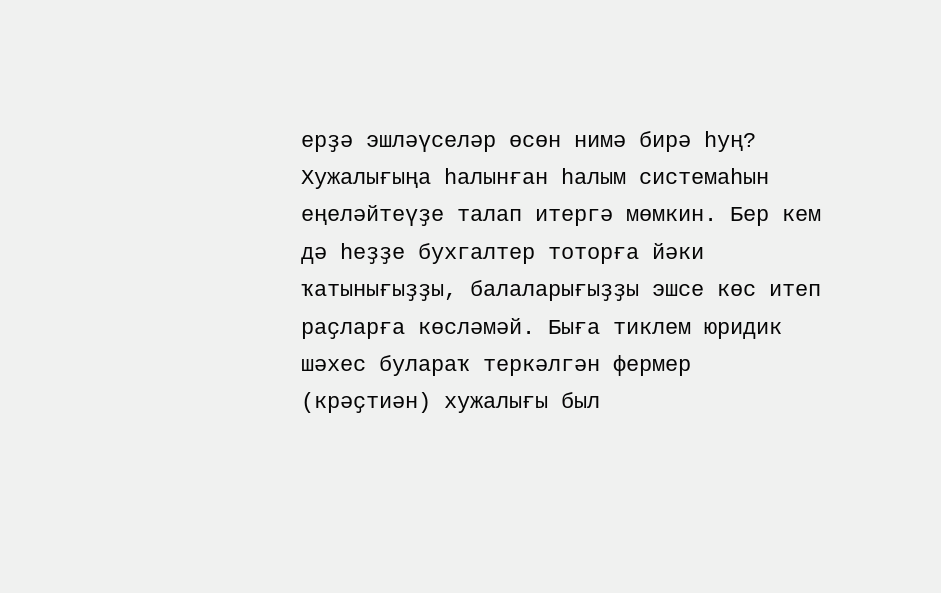ерҙә эшләүселәр өсөн нимә бирә һуң? Хужалығыңа һалынған һалым системаһын еңеләйтеүҙе талап итергә мөмкин. Бер кем дә һеҙҙе бухгалтер тоторға йәки ҡатынығыҙҙы, балаларығыҙҙы эшсе көс итеп раҫларға көсләмәй. Быға тиклем юридик шәхес булараҡ теркәлгән фермер (крәҫтиән) хужалығы был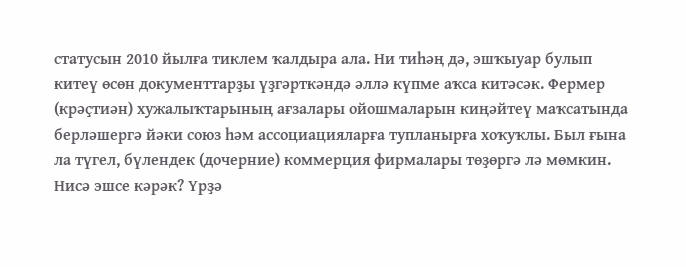статусын 2010 йылға тиклем ҡалдыра ала. Ни тиһәң дә, эшҡыуар булып китеү өсөн документтарҙы үҙгәрткәндә әллә күпме аҡса китәсәк. Фермер (крәҫтиән) хужалыҡтарының ағзалары ойошмаларын киңәйтеү маҡсатында берләшергә йәки союз һәм ассоциацияларға тупланырға хоҡуҡлы. Был ғына ла түгел, бүлендек (дочерние) коммерция фирмалары төҙөргә лә мөмкин.
Нисә эшсе кәрәк? Үрҙә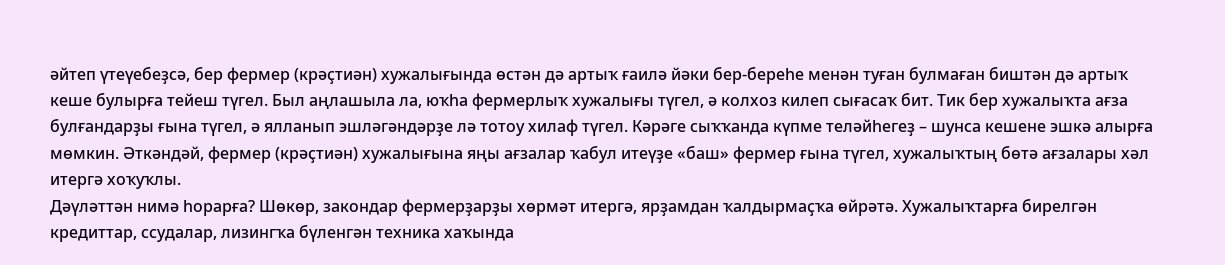әйтеп үтеүебеҙсә, бер фермер (крәҫтиән) хужалығында өстән дә артыҡ ғаилә йәки бер-береһе менән туған булмаған биштән дә артыҡ кеше булырға тейеш түгел. Был аңлашыла ла, юҡһа фермерлыҡ хужалығы түгел, ә колхоз килеп сығасаҡ бит. Тик бер хужалыҡта ағза булғандарҙы ғына түгел, ә ялланып эшләгәндәрҙе лә тотоу хилаф түгел. Кәрәге сыҡҡанда күпме теләйһегеҙ – шунса кешене эшкә алырға мөмкин. Әткәндәй, фермер (крәҫтиән) хужалығына яңы ағзалар ҡабул итеүҙе «баш» фермер ғына түгел, хужалыҡтың бөтә ағзалары хәл итергә хоҡуҡлы.
Дәүләттән нимә һорарға? Шөкөр, закондар фермерҙарҙы хөрмәт итергә, ярҙамдан ҡалдырмаҫҡа өйрәтә. Хужалыҡтарға бирелгән кредиттар, ссудалар, лизингҡа бүленгән техника хаҡында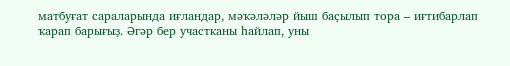матбуғат сараларында иғландар, мәҡәләләр йыш баҫылып тора – иғтибарлап ҡарап барығыҙ. Әгәр бер участканы һайлап, уны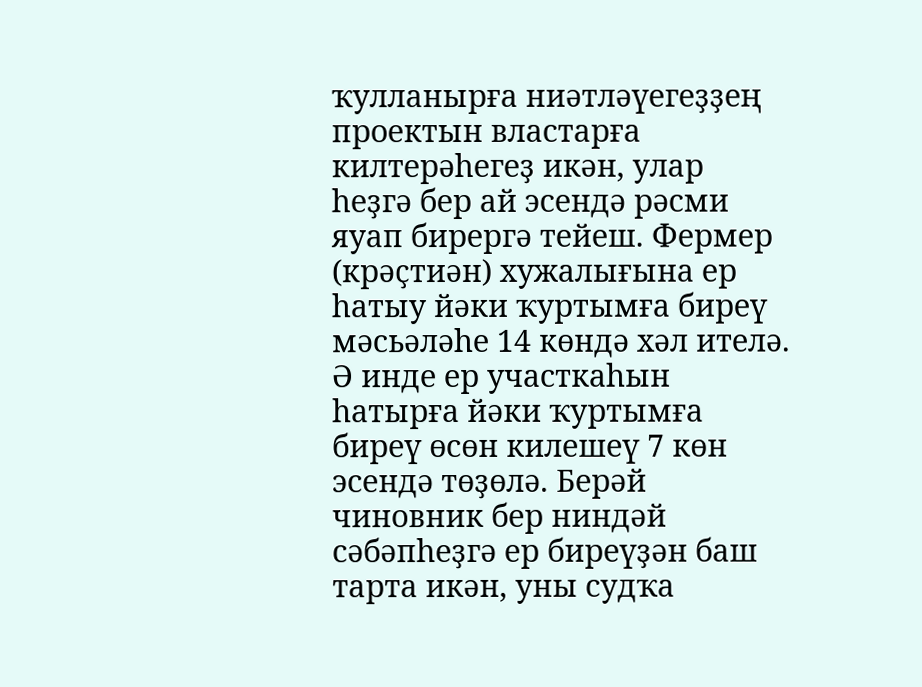ҡулланырға ниәтләүегеҙҙең проектын властарға килтерәһегеҙ икән, улар һеҙгә бер ай эсендә рәсми яуап бирергә тейеш. Фермер (крәҫтиән) хужалығына ер һатыу йәки ҡуртымға биреү мәсьәләһе 14 көндә хәл ителә. Ә инде ер участкаһын һатырға йәки ҡуртымға биреү өсөн килешеү 7 көн эсендә төҙөлә. Берәй чиновник бер ниндәй сәбәпһеҙгә ер биреүҙән баш тарта икән, уны судҡа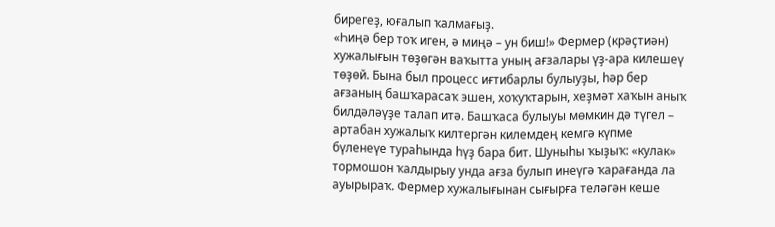бирегеҙ, юғалып ҡалмағыҙ.
«Һиңә бер тоҡ иген, ә миңә – ун биш!» Фермер (крәҫтиән) хужалығын төҙөгән ваҡытта уның ағзалары үҙ-ара килешеү төҙөй. Бына был процесс иғтибарлы булыуҙы, һәр бер ағзаның башҡарасаҡ эшен, хоҡуҡтарын, хеҙмәт хаҡын аныҡ билдәләүҙе талап итә. Башҡаса булыуы мөмкин дә түгел – артабан хужалыҡ килтергән килемдең кемгә күпме бүленеүе тураһында һүҙ бара бит. Шуныһы ҡыҙыҡ: «кулак» тормошон ҡалдырыу унда ағза булып инеүгә ҡарағанда ла ауырыраҡ. Фермер хужалығынан сығырға теләгән кеше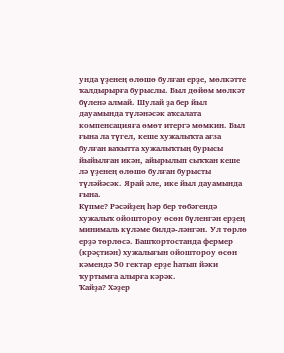унда үҙенең өлөшө булған ерҙе, мөлкәтте ҡалдырырға бурыслы. Был дөйөм мөлкәт бүленә алмай. Шулай ҙа бер йыл дауамында түләнәсәк аҡсалата компенсацияға өмөт итергә мөмкин. Был ғына ла түгел, кеше хужалыҡта ағза булған ваҡытта хужалыҡтың бурысы йыйылған икән, айырылып сыҡҡан кеше лә үҙенең өлөшө булған бурысты түләйәсәк. Ярай әле, ике йыл дауамында ғына.
Күпме? Рәсәйҙең һәр бер төбәгендә хужалыҡ ойоштороу өсөн бүленгән ерҙең минималь күләме билдә-ләнгән. Ул төрлө ерҙә төрлөсә. Башҡортостанда фермер (крәҫтиән) хужалығын ойоштороу өсөн кәмендә 50 гектар ерҙе һатып йәки ҡуртымға алырға кәрәк.
Ҡайҙа? Хәҙер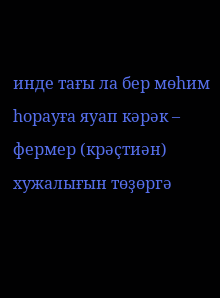инде тағы ла бер мөһим һорауға яуап кәрәк – фермер (крәҫтиән) хужалығын төҙөргә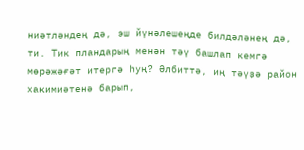ниәтләндең дә, эш йүнәлешеңде билдәләнең дә, ти. Тик пландарың менән тәү башлап кемгә мөрәжәғәт итергә һуң? Әлбиттә, иң тәүҙә район хакимиәтенә барып,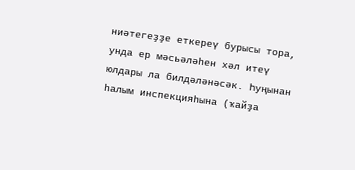ниәтегеҙҙе еткереү бурысы тора, унда ер мәсьәләһен хәл итеү юлдары ла билдәләнәсәк. Һуңынан һалым инспекцияһына (ҡайҙа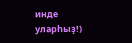инде уларһыҙ!)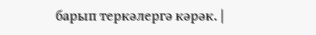барып теркәлергә кәрәк. |